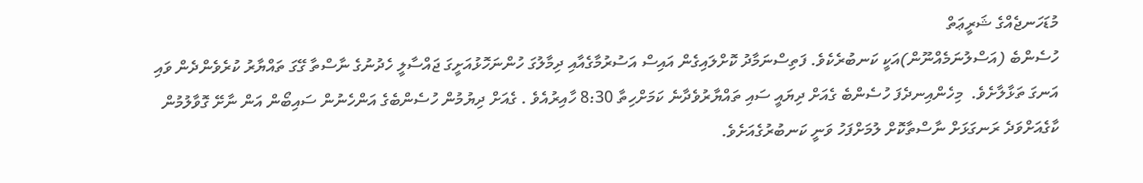މުޑަހަނޖެއްގެ ޝަރީޢަތް
ހުސެންބެ (އަސްލުނަމެއްނޫން)އަކީ ކަނބުރެކެވެ. ފަތިސްނަމާދު ކޮށްލައިގެން އައިސް އަސުރުމާގެއާއި ދިމާލުގަ ހުންނަހޮޅުއަށީގަ ޖައްސާލީ ހެދުނުގެ ނާސްތާ ގޭގަ ތައްޔާރު ކުރެވެންދެން ވައި އަނގަ ތަޅާލާށެވެ.  މިހެންއިނދެފަ ހުސެންބެ ގެއަށް ދިޔައީ ސައި ތައްޔާރުވެދާނެ ކަމަށްހިތާ 8:30 ހާއިރުއެވެ . ގެއަށް ދިޔުމުން ހުސެންބެގެ އަންހެނުން ސައިބޯން އަން ނާށޭ ގޮވާލުމުން ކާގެއަށްވަދެ ރަނގަޅަށް ނާސްތާކޮށް ލުމަށްފަހު ވަނީ ކަނބުރުގެއަށެވެ.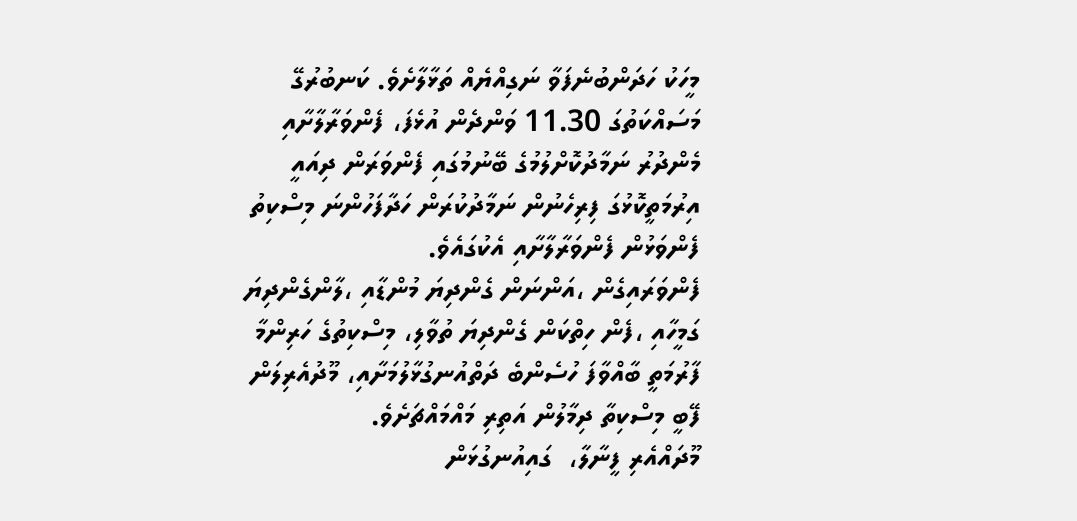މީހަކު ހަދަންބުނެފަވާ ނަގިއްޔެއް ތަޅާލާށެވެ. ކަނބުރުގޭ މަސައްކަތުގަ 11.30 ވަންދެން އުޅެފަ، ފެންވަރާލާށާއި މެންދުރު ނަމާދުކޮށްލުމުގެ ބޭނުމުގައި ފެންވަރަން ދިއައީ އިރުމަތީކޮޅުގަ ފިރިހެނުން ނަމާދުކުރަން ހަދާފަހުންނަ މިސްކިތު ފެންވަޅުން ފެންވަރާލާށާއި އެކުގައެވެ.
ފެންވަރައިގެން ،އަންނަން ގެންދިޔަ މުންޑާއި ،ލާންގެންދިޔަ ގަމީހާއި ،ފެން ހިތްކަން ގެންދިޔަ ތުވާލި، މިސްކިތުގެ ހަރިންމާ ފާރުމަތީ ބާއްވާފަ ހުސެންބެ ދަތްއުނގުޅާލުމަށާއި، މޫދުއެރިލަން ފޭބީ މިސްކިތާ ދިމާލުން އަތިރި މައްމައްޗަށެވެ.
މޫދައްއެރި ފީނާލާ،  ގައިއުނގުޅަން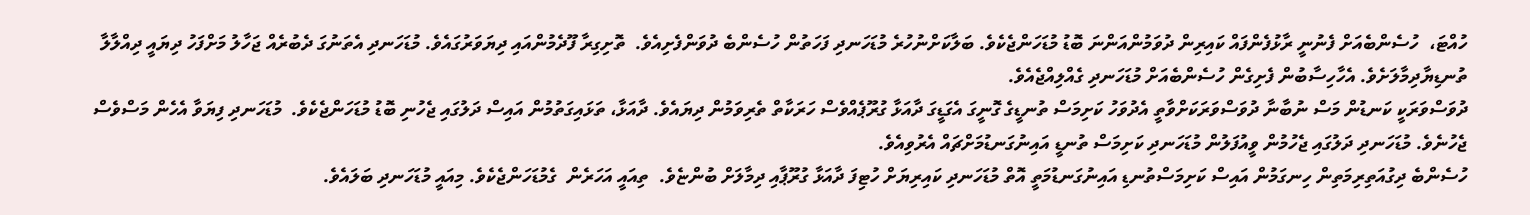ހުއްޓަ،  ހުސެންބެއަށް ފެނުނީ ރާޅުފެންފައް ކައިރިން ދުވަމުންއަންނަ ބޮޑު މުޑަހަންޖެކެވެ. ބަލާކަށްނުހުރެ މުޑަހަނދި ފަހަތުން ހުސެންބެ ދުވަންފެށިއެވެ.  ތޮށިގިރާ ފޫދެމުންއައި ދިޔަވަރުގައެވެ. މުޑަހަނދި އެތަނުގަ ދެބުރެއް ޖަހާލު މަށްފަހު ދިޔައީ ދިއްލާލާ ތުނޑިޔާދިމާލަށެވެ. އެހާހިސާބުން ފެށިގެން ހުސެންބެއަށް މުޑަހަނދި ގެއްލިއްޖެއެވެ.
ދުވަސްވަރަކީ ކަނޑުން މަސް ނުބާނާ ދުވަސްވަރަކަށްވާތީ އެދުވަހު ކަށިމަސް ތުނޑީގެ ގޮނީގަ އެގަޑީގަ ދާއަޅާ ގުރޫޕެއްވެސް ހަރަކާތް ތެރިވަމުން ދިޔައެވެ. ދާއަޅާ، ތަޅައިގަތުމުން އައިސް ދަލުގައި ޖެހުނި ބޮޑު މުޑަހަންޖެކެވެ.  މުޑަހަނދި ފިޔަވާ އެހެން މަސްވެސް ޖެހުނެވެ. މުޑަހަނދި ދަލުގައި ޖެހުމުން ވީއުފަލުން މުޑަހަނދި ކަށިމަސް ތުނޑީ އައިނުގަނޑުމަށްޗައް އެރުވިއެވެ.
ހުސެންބެ ދިގުއަތިރިމަތިން ހިނގަމުން އައިސް ކަށިމަސްތުނޑި އައިނުގަނޑުމަތީ އޮތް މުޑަހަނދި ކައިރިޔަށް ހުޓިފަ ދާއަޅާ ގުރޫޕާއި ދިމާލަށް ބުންޏެވެ.  ތިއައީ އަހަރެން  ގެމުޑަހަންޖެކެވެ. މިއައީ މުޑަހަނދި ބަލައެވެ.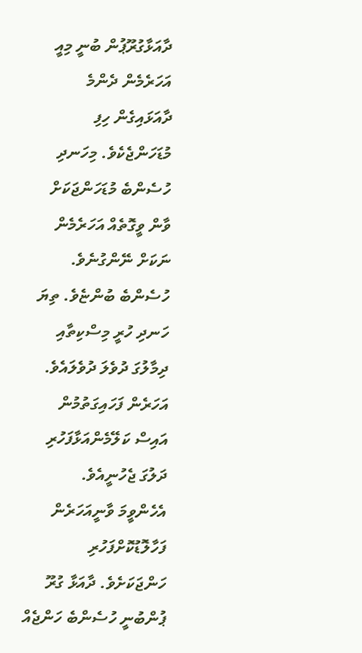ދާއަޅާގުރޫޕުން ބުނީ މިއީ އަހަރެމެން ދެންމެ ދާއަޅައިގެން ހިފި މުޑަހަންޖެކެވެ. މިހަނދި ހުސެންބެ މުޑަހަންޖަކަށް ވާން ވީގޮތެއް އަހަރެމެން ނަކަށް ނޭންގުނެވެ. ހުސެންބެ ބުންޏެވެ. ތިޔަ ހަނދި ހުރީ މިސްކިތާއި ދިމާލުގަ ދުވެލަ ދުވެލައެވެ. އަހަރެން ފަހައިގަތުމުން އައިސް ކަލޭމެންއަޅާފަހުރި ދަލުގަ ޖެހުނީއެވެ.
އެހެންވީމަ ވާނީއަހަރެން ފަހާލޮޑުކޮށްފަހުރި ހަންޖަކަށެވެ. ދާއަޅާ ގުރޫ ޕުންބުނީ ހުސެންބެ ހަންޖެއް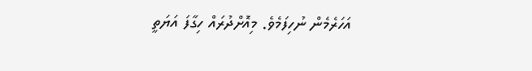އަހަރެމެން ނުހިފަމެވެ. މިއޮށްދުރައް ހިގާފަ އަޔަތީ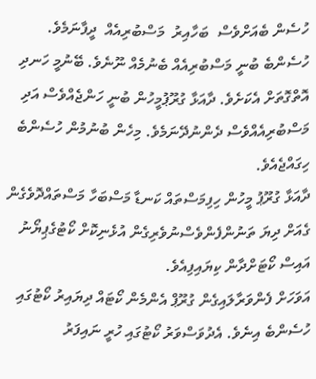ހުސެން ބެއަށްވެސް  ބަހާއިރު  މަސްބުރިއެއް  ދީފާނަމެވެ.
ހުސެންބެ ބުނީ މަސްބުރިއެއް ބެނުމެއް ނޫނެވެ. ބޭނުމީ ހަނދި އޮތްގޮތަށް އެކަށެވެ. ދާއަޅާ ގުރޫޕުމީހުން ބުނީ ހަންޖެއްވެސް އަދި މަސްބުރިއެއްވެސް ދެންނުދޭނަމެވެ. މިހެން ބުނުމުން ހުސެންބެ ހިގައްޖެއެވެ.
ދާއަޅާ ގުރޫޕު މީހުން ހިފިމަސްތައް ކަނޑާ މަސްބަހާ މަސްތައްދޮވެގެން ގެއަށް ދިޔަ ތަނުންފެންވެސްނުވެރިގެން އުޅެނިކޮށް ކޯޓުގެޕިޔޯނު އައިސް ކޯޓަށްދާން ކިޔައިފިއެވެ.
އަވަހަށް ފެންވަރާލައިގެން ގުރޫޕް އެންމެން ކޯޓައް ދިޔައިރު ކޯޓުގައި  ހުސެންބެ އިނެވެ. އެދުވަސްވަރު ކޯޓުގައި ހުރީ ނައިފަރު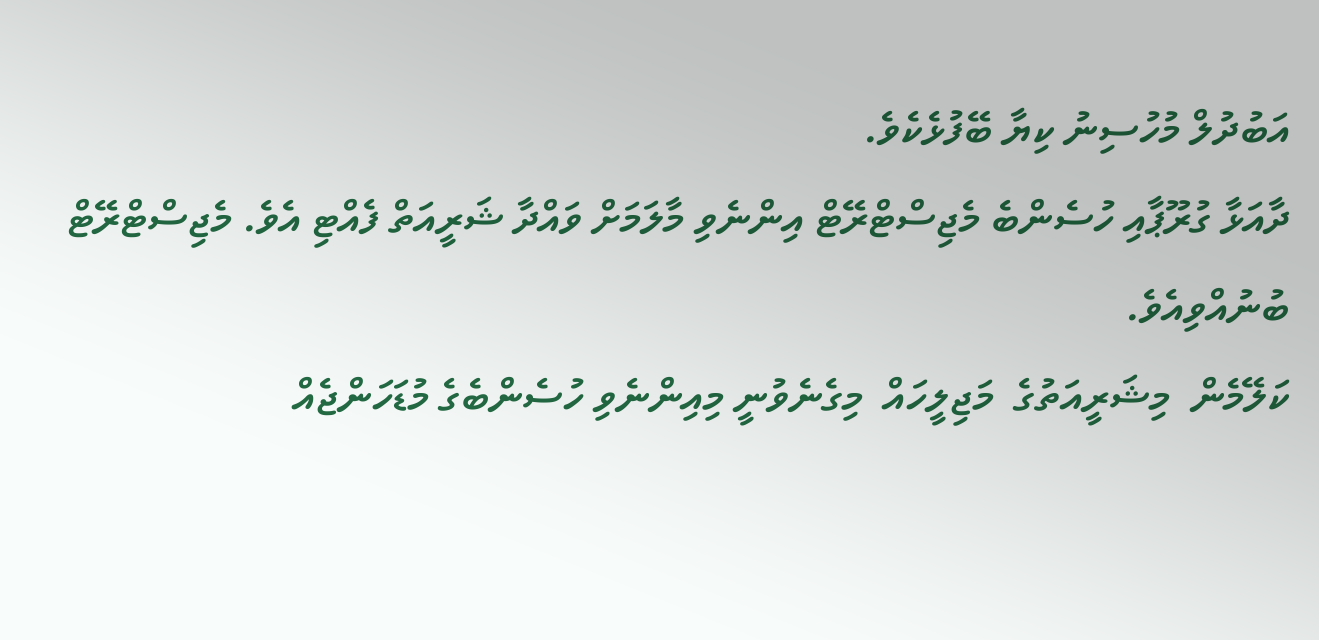އަބުދުލް މުހުސިނު ކިޔާ ބޭފުޅެކެވެ.
ދާއަޅާ ގުރޫޕާއި ހުސެންބެ މެޖިސްޓްރޭޓް އިންނެވި މާލަމަށް ވައްދާ ޝަރީއަތް ފެއްޓި އެވެ. މެޖިސްޓްރޭޓް ބުނުއްވިއެވެ.
ކަލޭމެން  މިޝަރީއަތުގެ  މަޖިލީހައް  މިގެނެވުނީ މިއިންނެވި ހުސެންބެގެ މުޑަހަންޖެއް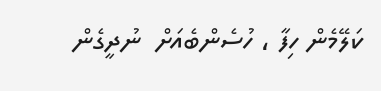ކަލޭމެން ހިފާ ، ހުސެންބެއަށް  ނުދީގެން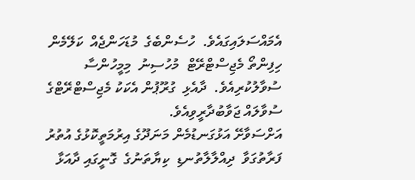އެމައްސަލައިގައެވެ.  ހުސެންބެގެ  މުޑަހަންޖެއް  ކަލޭމެން  ހިފިންތޯ މެޖިސްޓްރޭޓް  މުހުސިނު  މިމީހުންސާ  ސުވާލުކުރިއެވެ.  ދާއެޅި  ގުރޫޕުން އެކަކު މެޖިސްޓްރޭޓްގެ ސުވާލައް ޖަވާބުދާރީވިއެވެ.
އަށްސަވާށޭ އަޅުގަނޑުމެން މަނަދޫގެ އިރުމަތީކޮޅުގެ އުތުރު ފަރާތުގަވާ  ދިއްލާލާތުނޑި  ކިޔާތަނުގެ  ގޮނީގައި ދާއަޅާ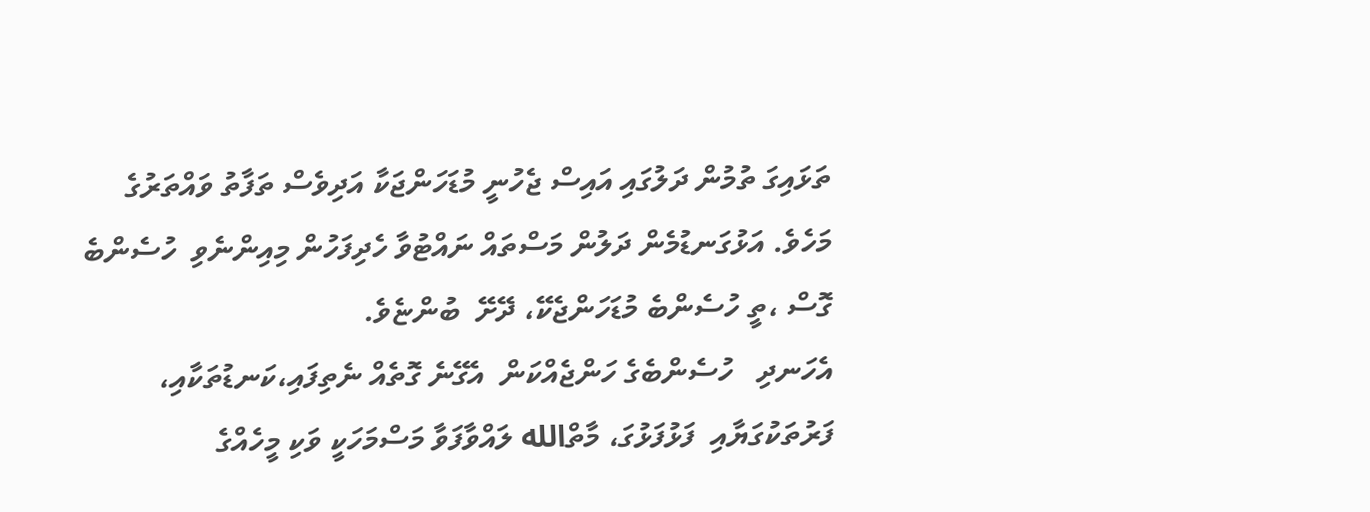ތަޅައިގަ ތުމުން ދަލުގައި އައިސް ޖެހުނީ މުޑަހަންޖަކާ އަދިވެސް ތަފާތު ވައްތަރުގެ މަހެވެ. އަޅުގަނޑުމެން ދަލުން މަސްތައް ނައްޓުވާ ހެދިފަހުން މިއިންނެވި  ހުސެންބެ ގޮސް ،ތީ ހުސެންބެ މުޑަހަންޖެކޭ، ދޭށޭ  ބުންޏެވެ.
އެހަނދި   ހުސެންބެގެ ހަންޖެއްކަން  އެގޭނެ ގޮތެއް ނެތިފައި،ކަނޑުތަކާއި،  ފަރުތަކުގަޔާއި  ފަޅުފަޅުގަ، މާތްالله ލައްވާފަވާ މަސްމަހަކީ ވަކި މީހެއްގެ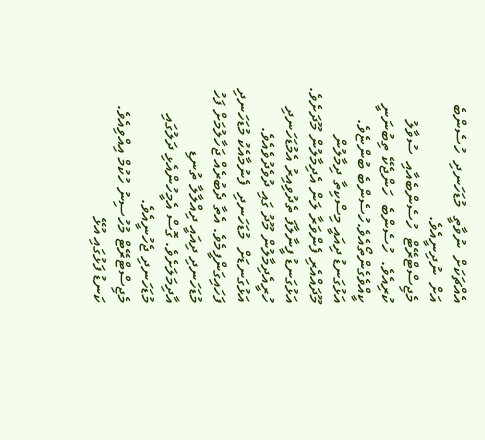އެއްޗަކަށް  ނުވާތީ  މުޑަހަނދި  ހުސެންބެ  އަށް  ނުދިނީއެވެ.
މެޖިސްޓްރޭޓް  ހުސެންބެއާއި  ސުވާލު ކުރިއެވެ.  ހުސެންބެ  ހަންޖެކޭ ތިބުނަނީ ކީއްވެގެންތޯއެވެ.ހުސެންބެ ބުންޏެވެ. އަޅުގަނޑު ދިއައީ މިސްކިތާ ދިމާލުން މޫދައްއެރި ފެންވަރާ ލަން އެދިމާލުން މޫދަށެވެ. އަޅުގަނޑު ފީނާލާފަ ތެދުވިއިރު އެމުޑަހަނދި ހުރީއެދިމާލުން މޫދު ގައި ދުވެދުވެއެވެ. އަޅުގަނޑަށް  މުޑަހަނދި  ފެނުމާއެކު މުޑަހަނދި ފަހައިގަންފީމެވެ. އެތާ ދެބުރެއް ޖަހާލުމަށް ފަހު މުޑަހަނދި ދިއައީ ދިއްލާލާ ތުނޑި އާދިމަލަށެވެ. ގޮސް އެމީހުންއެޅި ދަލުގައި މުޑަހަނދި ޖެހުނީއެވެ.
މެޖިސްޓްރޭޓް މުހުސިނު ހުކުމް އިއްވިއެވެ.
ކަނޑު ފަޅުގައި އުޅޭ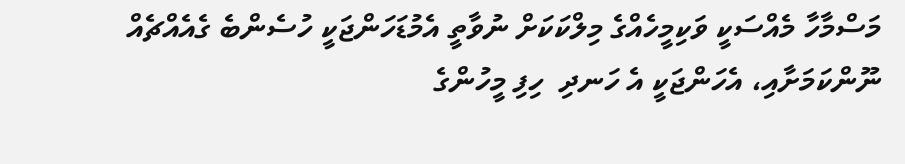މަސްމާހާ މެއްސަކީ ވަކިމީހެއްގެ މިލްކަކަށް ނުވާތީ އެމުޑަހަންޖަކީ ހުސެންބެ ގެއެއްޗެއް  ނޫންކަމަށާއި، އެހަންޖަކީ އެ ހަނދި  ހިފި މީހުންގެ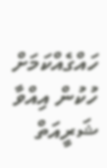ހައްގެއްކަމަށް ހުކުން އިއްވާ ޝަރީއަތް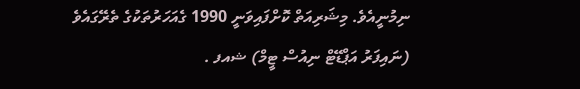ނިމުނީއެވެ. މިޝަރިއަތް ކޮށްފައިވަނީ 1990 ގެއަހަރުތަކުގެ ތެރޭގައެވެ   (ނައިފަރު އަޕްޑޭޓް ނިއުސް ޓީމް) ޝއފ .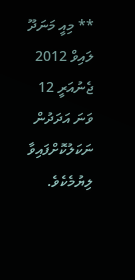** މިއީ މަނަދޫ ލައިވް 2012 ޖެނުއަރީ 12 ވަނަ އަދަދުން ނަކަލުކޮށްފައިވާ ލިޔުމެކެވެ.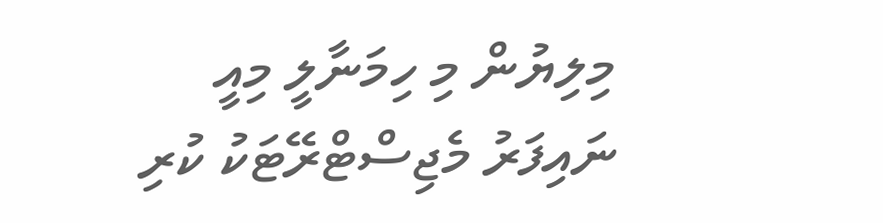މިލިޔުން މި ހިމަނާލީ މިއީ ނައިފަރު މެޖިސްޓްރޭޓަކު ކުރި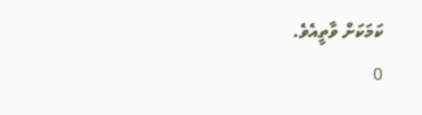ކަމަކަށް ވާތީއެވެ.
0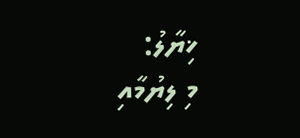ޚިޔާލު:
މި ލިޔުމާއި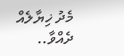މެދު ޚިޔާލެއް ދެއްވާ..